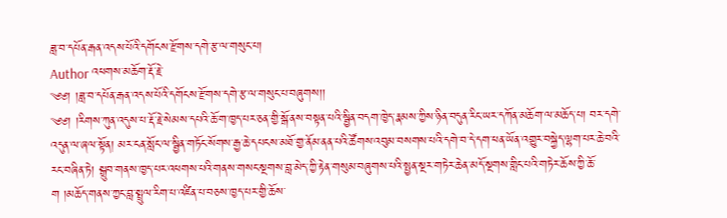ཟླ་བ་དཔོན་རྒན་འདས་པོའི་དགོངས་རྫོགས་དགེ་རྩ་ལ་གསུང་པ།
Author འཕགས་མཆོག་རྡོ་རྗེ་
༄༅། །ཟླ་བ་དཔོན་རྒན་འདས་པོའི་དགོངས་རྫོགས་དགེ་རྩ་ལ་གསུང་པ་བཞུགས།།
༄༅། །རིགས་ཀུན་འདུས་པ་རྡོ་རྗེ་སེམས་དཔའི་ཆོ་ག་ཁྱད་པར་ཅན་གྱི་སྒོ་ནས་བསྟན་པའི་སྦྱིན་བདག་ཁྱེད་རྣམས་ཀྱིས་ཉིན་བདུན་རིང་ཡར་དཀོན་མཆོག་ལ་མཆོད་པ། བར་དགེ་འདུན་ལ་ཞལ་སྟོན། མར་ངན་སློང་ལ་སྦྱིན་གཏོང་སོགས་རྒྱ་ཆེ་དཔངས་མཐོ་གྱ་ནོམ་ནན་པའི་ཚོགས་འབུམ་བསགས་པའི་དགེ་བ་དེ་དག་ཕན་ཡོན་འགྱུར་བསྐྱེད་ལྷག་པར་ཆེ་བའི་རང་བཞིན་ཏེ། སྒྲུབ་གནས་ཁྱད་པར་འཕགས་པའི་གནས་གསང་སྔགས་བླ་མེད་ཀྱི་རྟེན་གསུམ་བཞུགས་པའི་སྤྱན་སྔར་གཏེར་ཆེན་མདོ་སྔགས་གླིང་པའི་གཏེར་ཆོས་ཀྱི་ཆོ་ག །མཆོད་གནས་ཀྱང་བླ་སྤྲུལ་རིག་པ་འཛིན་པ་བཅས་ཁྱད་པར་གྱི་ཆོས་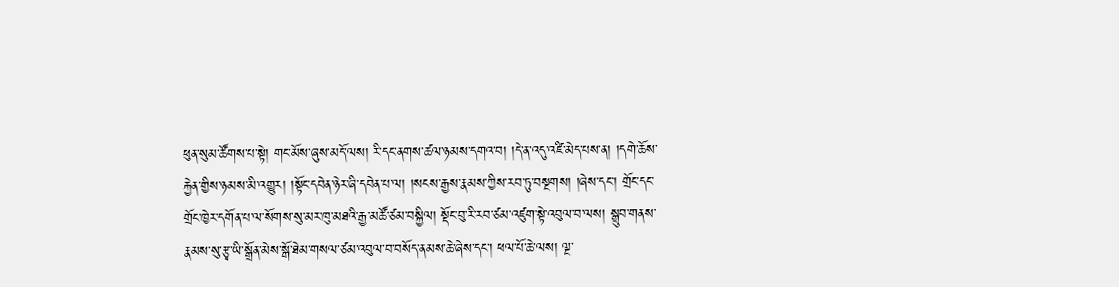ཕུན་སུམ་ཚོགས་པ་སྟེ། གང་མོས་ཞུས་མདོ་ལས། རི་དང་ནགས་ཚལ་ཉམས་དགའ་བ། །དེ་ན་འདུ་འཛི་མེད་པས་ན། །དགེ་ཆོས་རྐྱེན་གྱིས་ཉམས་མི་འགྱུར། །སྟོང་དབེན་ཉེར་ཞི་དབེན་པ་ལ། །སངས་རྒྱས་རྣམས་ཀྱིས་རབ་ཏུ་བསྔགས། །ཞེས་དང་། གྲོང་དང་གྲོང་ཁྱེར་དགོན་པ་ལ་སོགས་སུ་མར་ཁུ་མཐའི་རྒྱ་མཚོ་ཙམ་བསྐྱིལ། སྡོང་བུ་རི་རབ་ཙམ་འཛུག་སྟེ་འབུལ་བ་ལས། སྒྲུབ་གནས་རྣམས་སུ་རྩྭ་ཡི་སྒྲོན་མེས་སྒོ་ཐེམ་གསལ་ཙམ་འབུལ་བ་བསོད་ནམས་ཆེ་ཞེས་དང་། ཕལ་པོ་ཆེ་ལས། ལྔ་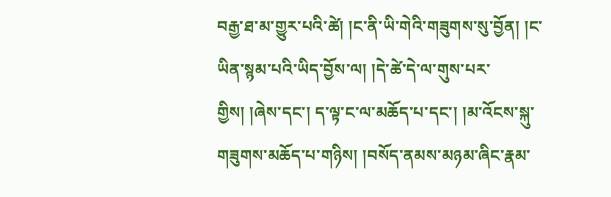བརྒྱ་ཐ་མ་གྱུར་པའི་ཚེ། །ང་ནི་ཡི་གེའི་གཟུགས་སུ་བྱོན། །ང་ཡིན་སྙམ་པའི་ཡིད་བྱོས་ལ། །དེ་ཚེ་དེ་ལ་གུས་པར་གྱིས། །ཞེས་དང་། ད་ལྟ་ང་ལ་མཆོད་པ་དང་། །མ་འོངས་སྐུ་གཟུགས་མཆོད་པ་གཉིས། །བསོད་ནམས་མཉམ་ཞིང་རྣམ་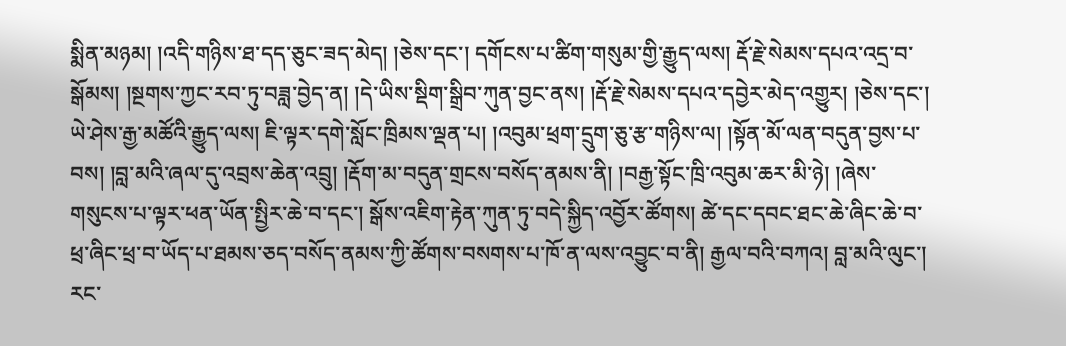སྨིན་མཉམ། །འདི་གཉིས་ཐ་དད་ཅུང་ཟད་མེད། །ཅེས་དང་། དགོངས་པ་ཚིག་གསུམ་གྱི་རྒྱུད་ལས། རྡོ་རྗེ་སེམས་དཔའ་འདྲ་བ་སྒོམས། །སྔགས་ཀྱང་རབ་ཏུ་བཟླ་བྱེད་ན། །དེ་ཡིས་སྡིག་སྒྲིབ་ཀུན་བྱང་ནས། །རྡོ་རྗེ་སེམས་དཔའ་དབྱེར་མེད་འགྱུར། །ཅེས་དང་། ཡེ་ཤེས་རྒྱ་མཚོའི་རྒྱུད་ལས། ཇི་ལྟར་དགེ་སློང་ཁྲིམས་ལྡན་པ། །འབུམ་ཕྲག་དྲུག་ཅུ་རྩ་གཉིས་ལ། །སྟོན་མོ་ལན་བདུན་བྱས་པ་བས། །བླ་མའི་ཞལ་དུ་འབྲས་ཆེན་འབྲུ། །རྡོག་མ་བདུན་གྲངས་བསོད་ནམས་ནི། །བརྒྱ་སྟོང་ཁྲི་འབུམ་ཆར་མི་ཉེ། །ཞེས་གསུངས་པ་ལྟར་ཕན་ཡོན་སྤྱིར་ཆེ་བ་དང་། སྒོས་འཇིག་རྟེན་ཀུན་ཏུ་བདེ་སྐྱིད་འབྱོར་ཚོགས། ཚེ་དང་དབང་ཐང་ཆེ་ཞིང་ཆེ་བ་ཕྲ་ཞིང་ཕྲ་བ་ཡོད་པ་ཐམས་ཅད་བསོད་ནམས་ཀྱི་ཚོགས་བསགས་པ་ཁོ་ན་ལས་འབྱུང་བ་ནི། རྒྱལ་བའི་བཀའ། བླ་མའི་ལུང་། རང་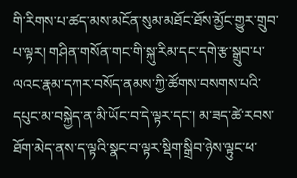གི་རིགས་པ་ཚད་མས་མངོན་སུམ་མཐོང་ཐོས་མྱོང་གྱུར་གྲུབ་པ་ལྟར། གཤིན་གསོན་གང་གི་སྐུ་རིམ་དང་དགེ་རྩ་སྒྲུབ་པ་ལའང་རྣམ་དཀར་བསོད་ནམས་ཀྱི་ཚོགས་བསགས་པའི་དཔུང་མ་བསྐྱེད་ན་མི་ཡོང་བ་དེ་ལྟར་དང་། མ་ཟད་ཚེ་རབས་ཐོག་མེད་ནས་ད་ལྟའི་སྣང་བ་ལྟར་སྡིག་སྒྲིབ་ཉེས་ལྟུང་ཕ་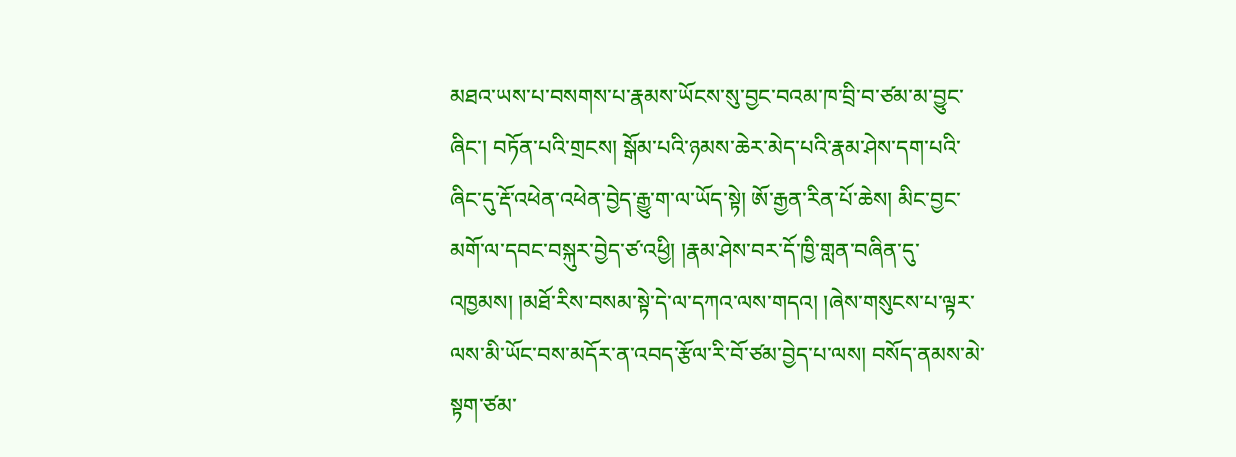མཐའ་ཡས་པ་བསགས་པ་རྣམས་ཡོངས་སུ་བྱང་བའམ་ཁ་བྲི་བ་ཙམ་མ་བྱུང་ཞིང་། བཏོན་པའི་གྲངས། སྒོམ་པའི་ཉམས་ཆེར་མེད་པའི་རྣམ་ཤེས་དག་པའི་ཞིང་དུ་རྡོ་འཕེན་འཕེན་བྱེད་རྒྱུ་ག་ལ་ཡོད་སྟེ། ཨོ་རྒྱན་རིན་པོ་ཆེས། མིང་བྱང་མགོ་ལ་དབང་བསྐུར་བྱེད་ཙ་འཕྱི། །རྣམ་ཤེས་བར་དོ་ཁྱི་གླན་བཞིན་དུ་འཁྱམས། །མཐོ་རིས་བསམ་སྟེ་དེ་ལ་དཀའ་ལས་གདའ། །ཞེས་གསུངས་པ་ལྟར་ལས་མི་ཡོང་བས་མདོར་ན་འབད་རྩོལ་རི་བོ་ཙམ་བྱེད་པ་ལས། བསོད་ནམས་མེ་སྟག་ཙམ་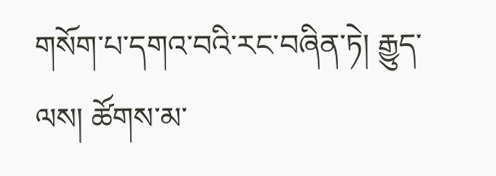གསོག་པ་དགའ་བའི་རང་བཞིན་ཏེ། རྒྱུད་ལས། ཚོགས་མ་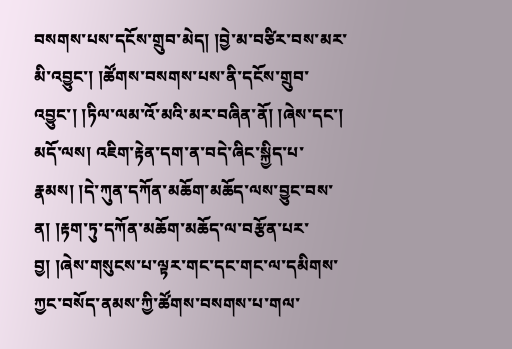བསགས་པས་དངོས་གྲུབ་མེད། །བྱེ་མ་བཙིར་བས་མར་མི་འབྱུང་། །ཚོགས་བསགས་པས་ནི་དངོས་གྲུབ་འབྱུང་། །ཏིལ་ལམ་འོ་མའི་མར་བཞིན་ནོ། །ཞེས་དང་། མདོ་ལས། འཇིག་རྟེན་དག་ན་བདེ་ཞིང་སྐྱིད་པ་རྣམས། །དེ་ཀུན་དཀོན་མཆོག་མཆོད་ལས་བྱུང་བས་ན། །རྟག་ཏུ་དཀོན་མཆོག་མཆོད་ལ་བརྩོན་པར་བྱ། །ཞེས་གསུངས་པ་ལྟར་གང་དང་གང་ལ་དམིགས་ཀྱང་བསོད་ནམས་ཀྱི་ཚོགས་བསགས་པ་གལ་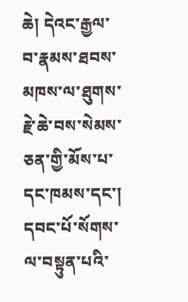ཆེ། དེའང་རྒྱལ་བ་རྣམས་ཐབས་མཁས་ལ་ཐུགས་རྗེ་ཆེ་བས་སེམས་ཅན་གྱི་མོས་པ་དང་ཁམས་དང་། དབང་པོ་སོགས་ལ་བསྟུན་པའི་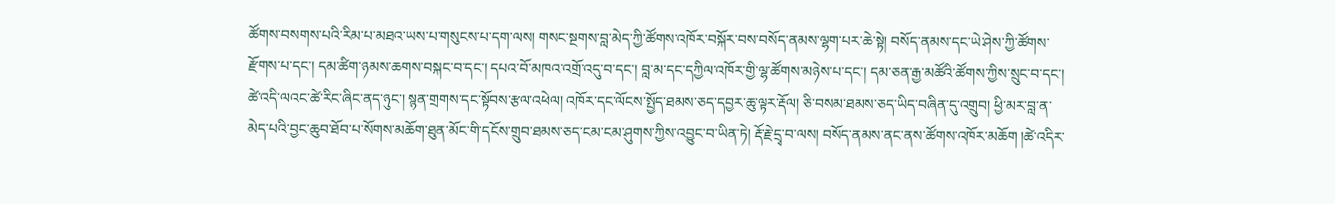ཚོགས་བསགས་པའི་རིམ་པ་མཐའ་ཡས་པ་གསུངས་པ་དག་ལས། གསང་སྔགས་བླ་མེད་ཀྱི་ཚོགས་འཁོར་བསྐོར་བས་བསོད་ནམས་ལྷག་པར་ཆེ་སྟེ། བསོད་ནམས་དང་ཡེ་ཤེས་ཀྱི་ཚོགས་རྫོགས་པ་དང་། དམ་ཚིག་ཉམས་ཆགས་བསྐང་བ་དང་། དཔའ་བོ་མཁའ་འགྲོ་འདུ་བ་དང་། བླ་མ་དང་དཀྱིལ་འཁོར་གྱི་ལྷ་ཚོགས་མཉེས་པ་དང་། དམ་ཅན་རྒྱ་མཚོའི་ཚོགས་ཀྱིས་སྲུང་བ་དང་། ཚེ་འདི་ལའང་ཚེ་རིང་ཞིང་ནད་ཉུང་། སྙན་གྲགས་དང་སྟོབས་རྩལ་འཕེལ། འཁོར་དང་ལོངས་སྤྱོད་ཐམས་ཅད་དབྱར་ཆུ་ལྟར་རྡོལ། ཅི་བསམ་ཐམས་ཅད་ཡིད་བཞིན་དུ་འགྲུབ། ཕྱི་མར་བླ་ན་མེད་པའི་བྱང་ཆུབ་ཐོབ་པ་སོགས་མཆོག་ཐུན་མོང་གི་དངོས་གྲུབ་ཐམས་ཅད་ངམ་ངམ་ཤུགས་ཀྱིས་འབྱུང་བ་ཡིན་ཏེ། རྡོ་རྗེ་དྲྭ་བ་ལས། བསོད་ནམས་ནང་ནས་ཚོགས་འཁོར་མཆོག །ཚེ་འདིར་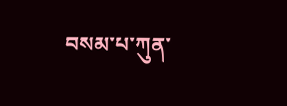བསམ་པ་ཀུན་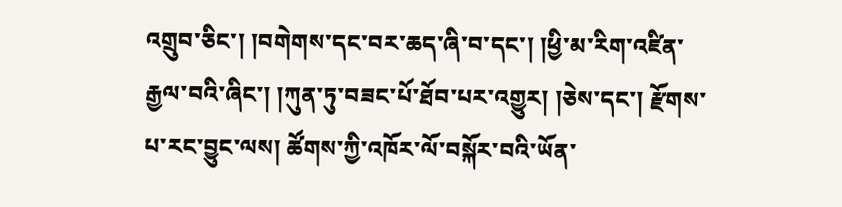འགྲུབ་ཅིང་། །བགེགས་དང་བར་ཆད་ཞི་བ་དང་། །ཕྱི་མ་རིག་འཛིན་རྒྱལ་བའི་ཞིང་། །ཀུན་ཏུ་བཟང་པོ་ཐོབ་པར་འགྱུར། །ཅེས་དང་། རྫོགས་པ་རང་བྱུང་ལས། ཚོགས་ཀྱི་འཁོར་ལོ་བསྐོར་བའི་ཡོན་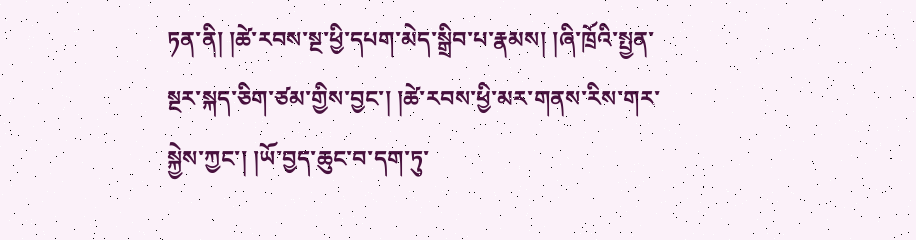ཏན་ནི། །ཚེ་རབས་སྔ་ཕྱི་དཔག་མེད་སྒྲིབ་པ་རྣམས། །ཞི་ཁྲོའི་སྤྱན་སྔར་སྐད་ཅིག་ཙམ་གྱིས་བྱང་། །ཚེ་རབས་ཕྱི་མར་གནས་རིས་གར་སྐྱེས་ཀྱང་། །ཡོ་བྱད་ཆུང་བ་དག་ཏུ་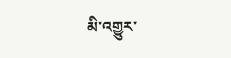མི་འགྱུར་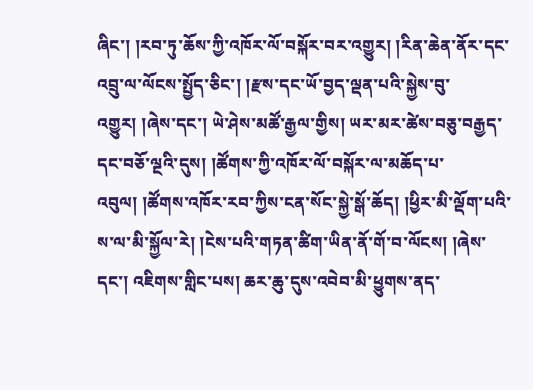ཞིང་། །རབ་ཏུ་ཆོས་ཀྱི་འཁོར་ལོ་བསྐོར་བར་འགྱུར། །རིན་ཆེན་ནོར་དང་འབྲུ་ལ་ལོངས་སྤྱོད་ཅིང་། །རྫས་དང་ཡོ་བྱད་ལྡན་པའི་སྐྱེས་བུ་འགྱུར། །ཞེས་དང་། ཡེ་ཤེས་མཚོ་རྒྱལ་གྱིས། ཡར་མར་ཚེས་བཅུ་བརྒྱད་དང་བཅོ་ལྔའི་དུས། །ཚོགས་ཀྱི་འཁོར་ལོ་བསྐོར་ལ་མཆོད་པ་འབུལ། །ཚོགས་འཁོར་རབ་ཀྱིས་ངན་སོང་སྐྱེ་སྒོ་ཆོད། །ཕྱིར་མི་ལྡོག་པའི་ས་ལ་མི་སྐྱོལ་རེ། །ངེས་པའི་གཏན་ཚིག་ཡིན་ནོ་གོ་བ་ལོངས། །ཞེས་དང་། འཇིགས་གླིང་པས། ཆར་ཆུ་དུས་འབེབ་མི་ཕྱུགས་ནད་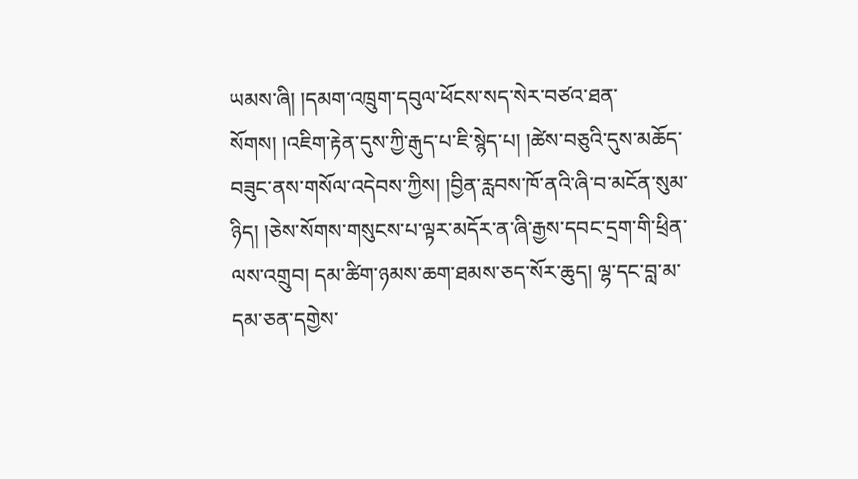ཡམས་ཞི། །དམག་འཁྲུག་དབུལ་ཕོངས་སད་སེར་བཙའ་ཐན་སོགས། །འཇིག་རྟེན་དུས་ཀྱི་རྒུད་པ་ཇི་སྙེད་པ། །ཚེས་བཅུའི་དུས་མཆོད་བཟུང་ནས་གསོལ་འདེབས་ཀྱིས། །བྱིན་རླབས་ཁོ་ནའི་ཞི་བ་མངོན་སུམ་ཉིད། །ཅེས་སོགས་གསུངས་པ་ལྟར་མདོར་ན་ཞི་རྒྱས་དབང་དྲག་གི་ཕྲིན་ལས་འགྲུབ། དམ་ཚིག་ཉམས་ཆག་ཐམས་ཅད་སོར་ཆུད། ལྷ་དང་བླ་མ་དམ་ཅན་དགྱེས་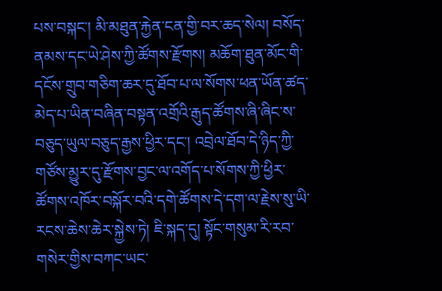པས་བསྐང་། མི་མཐུན་རྐྱེན་ངན་གྱི་བར་ཆད་སེལ། བསོད་ནམས་དང་ཡེ་ཤེས་ཀྱི་ཚོགས་རྫོགས། མཆོག་ཐུན་མོང་གི་དངོས་གྲུབ་གཅིག་ཆར་དུ་ཐོབ་པ་ལ་སོགས་ཕན་ཡོན་ཚད་མེད་པ་ཡིན་བཞིན་བསྟན་འགྲོའི་རྒུད་ཚོགས་ཞི་ཞིང་ས་བཅུད་ཡུལ་བཅུད་རྒྱས་ཕྱིར་དང་། འབྲེལ་ཐོབ་དེ་ཉིད་ཀྱི་གཙོས་མྱུར་དུ་རྫོགས་བྱང་ལ་འགོད་པ་སོགས་ཀྱི་ཕྱིར་ཚོགས་འཁོར་བསྐོར་བའི་དགེ་ཚོགས་དེ་དག་ལ་རྗེས་སུ་ཡི་རངས་ཆེས་ཆེར་སྐྱེས་ཏེ། ཇི་སྐད་དུ། སྟོང་གསུམ་རི་རབ་གསེར་གྱིས་བཀང་ཡང་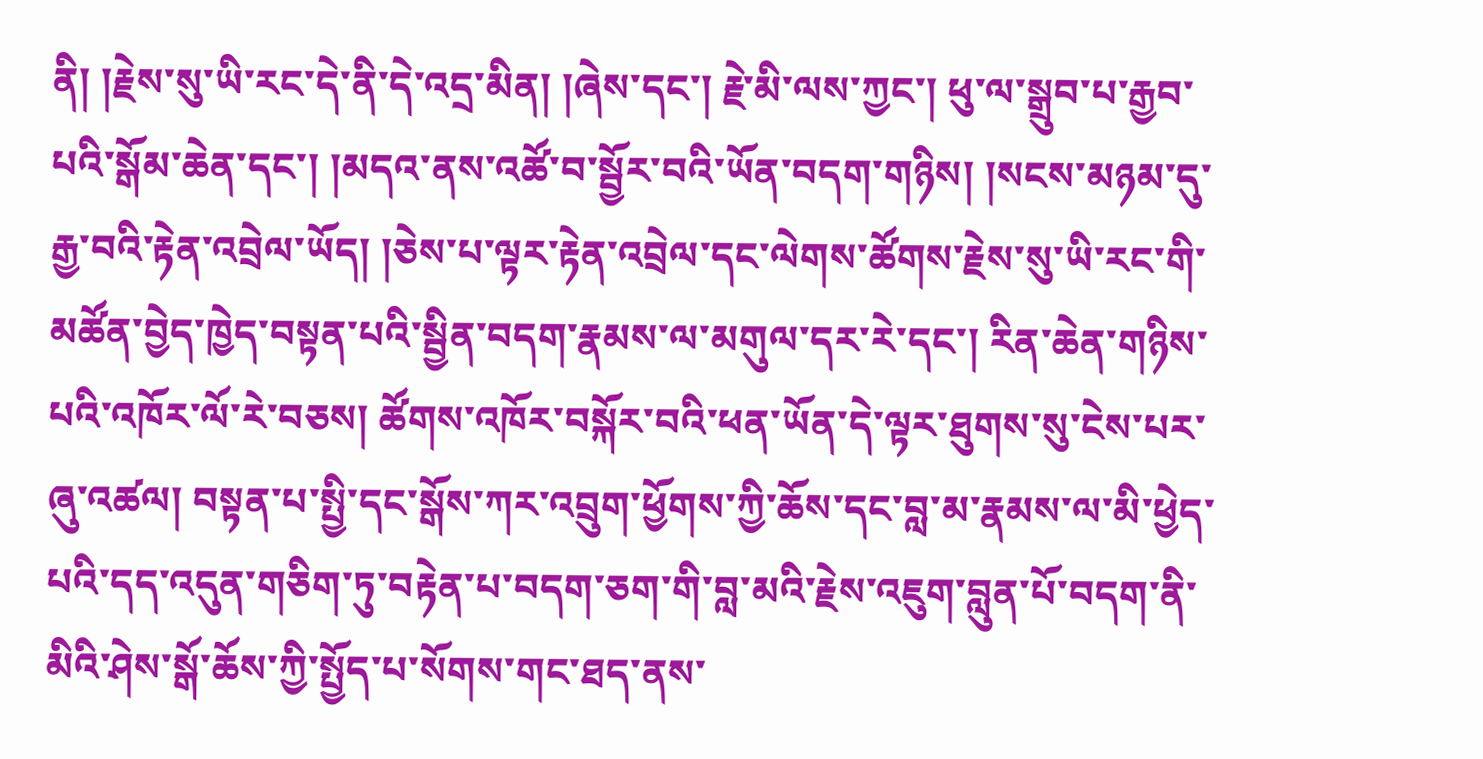ནི། །རྗེས་སུ་ཡི་རང་དེ་ནི་དེ་འདྲ་མིན། །ཞེས་དང་། རྗེ་མི་ལས་ཀྱང་། ཕུ་ལ་སྒྲུབ་པ་རྒྱབ་པའི་སྒོམ་ཆེན་དང་། །མདའ་ནས་འཚོ་བ་སྦྱོར་བའི་ཡོན་བདག་གཉིས། །སངས་མཉམ་དུ་རྒྱ་བའི་རྟེན་འབྲེལ་ཡོད། །ཅེས་པ་ལྟར་རྟེན་འབྲེལ་དང་ལེགས་ཚོགས་རྗེས་སུ་ཡི་རང་གི་མཚོན་བྱེད་ཁྱེད་བསྟན་པའི་སྦྱིན་བདག་རྣམས་ལ་མགུལ་དར་རེ་དང་། རིན་ཆེན་གཉིས་པའི་འཁོར་ལོ་རེ་བཅས། ཚོགས་འཁོར་བསྐོར་བའི་ཕན་ཡོན་དེ་ལྟར་ཐུགས་སུ་ངེས་པར་ཞུ་འཚལ། བསྟན་པ་སྤྱི་དང་སྒོས་ཀར་འབྲུག་ཕྱོགས་ཀྱི་ཆོས་དང་བླ་མ་རྣམས་ལ་མི་ཕྱེད་པའི་དད་འདུན་གཅིག་ཏུ་བརྟེན་པ་བདག་ཅག་གི་བླ་མའི་རྗེས་འཇུག་བླུན་པོ་བདག་ནི་མིའི་ཤེས་སྒོ་ཆོས་ཀྱི་སྤྱོད་པ་སོགས་གང་ཐད་ནས་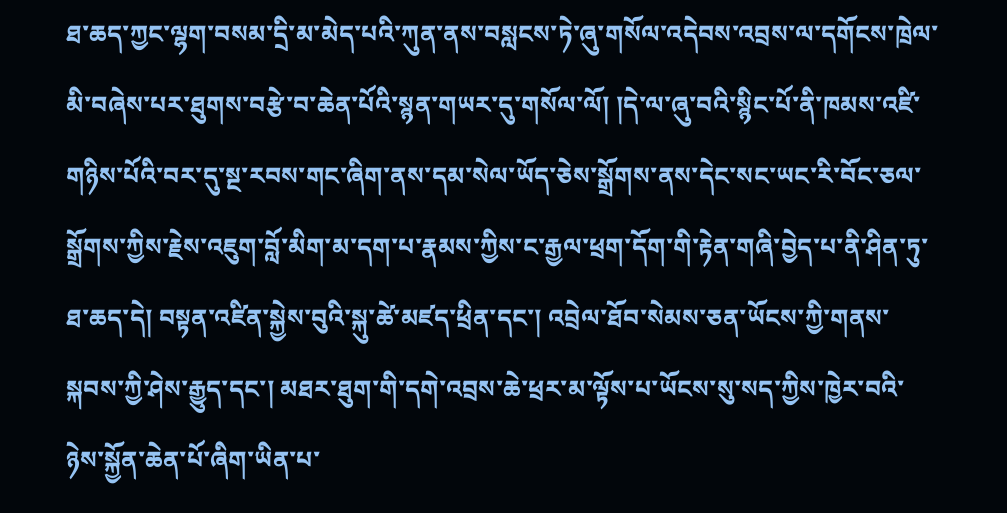ཐ་ཆད་ཀྱང་ལྷག་བསམ་དྲི་མ་མེད་པའི་ཀུན་ནས་བསླངས་ཏེ་ཞུ་གསོལ་འདེབས་འབྲས་ལ་དགོངས་ཁྲེལ་མི་བཞེས་པར་ཐུགས་བརྩེ་བ་ཆེན་པོའི་སྙན་གཡར་དུ་གསོལ་ལོ། །དེ་ལ་ཞུ་བའི་སྙིང་པོ་ནི་ཁམས་འཛི་གཉིས་པོའི་བར་དུ་སྔ་རབས་གང་ཞིག་ནས་དམ་སེལ་ཡོད་ཅེས་སྒྲོགས་ནས་དེང་སང་ཡང་རི་བོང་ཅལ་སྒྲོགས་ཀྱིས་རྗེས་འཇུག་བློ་མིག་མ་དག་པ་རྣམས་ཀྱིས་ང་རྒྱལ་ཕྲག་དོག་གི་རྟེན་གཞི་བྱེད་པ་ནི་ཤིན་ཏུ་ཐ་ཆད་དེ། བསྟན་འཛིན་སྐྱེས་བུའི་སྐུ་ཚེ་མཛད་ཕྲིན་དང་། འབྲེལ་ཐོབ་སེམས་ཅན་ཡོངས་ཀྱི་གནས་སྐབས་ཀྱི་ཤེས་རྒྱུད་དང་། མཐར་ཐུག་གི་དགེ་འབྲས་ཆེ་ཕྲར་མ་ལྟོས་པ་ཡོངས་སུ་སད་ཀྱིས་ཁྱེར་བའི་ཉེས་སྐྱོན་ཆེན་པོ་ཞིག་ཡིན་པ་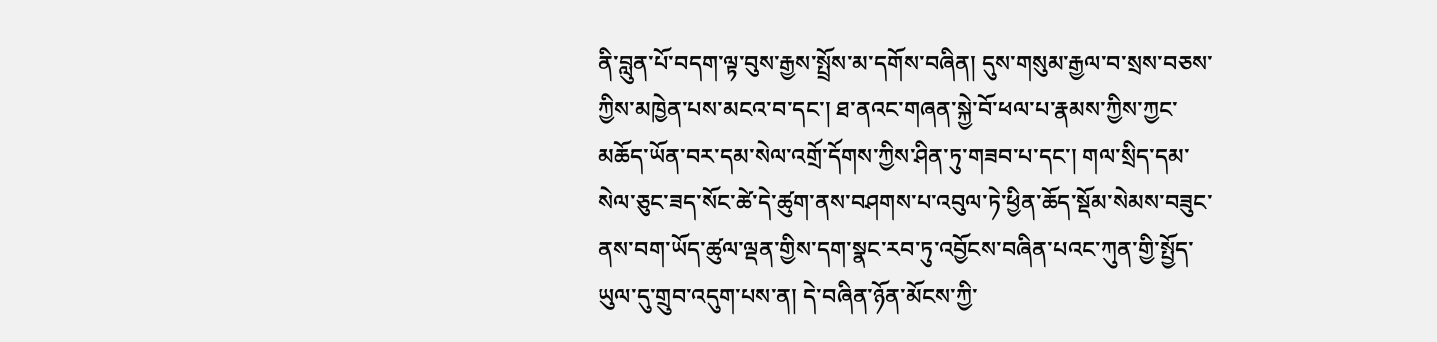ནི་བླུན་པོ་བདག་ལྟ་བུས་རྒྱས་སྤྲོས་མ་དགོས་བཞིན། དུས་གསུམ་རྒྱལ་བ་སྲས་བཅས་ཀྱིས་མཁྱེན་པས་མངའ་བ་དང་། ཐ་ནའང་གཞན་སྐྱེ་བོ་ཕལ་པ་རྣམས་ཀྱིས་ཀྱང་མཆོད་ཡོན་བར་དམ་སེལ་འགྲོ་དོགས་ཀྱིས་ཤིན་ཏུ་གཟབ་པ་དང་། གལ་སྲིད་དམ་སེལ་ཅུང་ཟད་སོང་ཚེ་དེ་ཚུག་ནས་བཤགས་པ་འབུལ་ཏེ་ཕྱིན་ཆོད་སྡོམ་སེམས་བཟུང་ནས་བག་ཡོད་ཚུལ་ལྡན་གྱིས་དག་སྣང་རབ་ཏུ་འབྱོངས་བཞིན་པའང་ཀུན་གྱི་སྤྱོད་ཡུལ་དུ་གྲུབ་འདུག་པས་ན། དེ་བཞིན་ཉོན་མོངས་ཀྱི་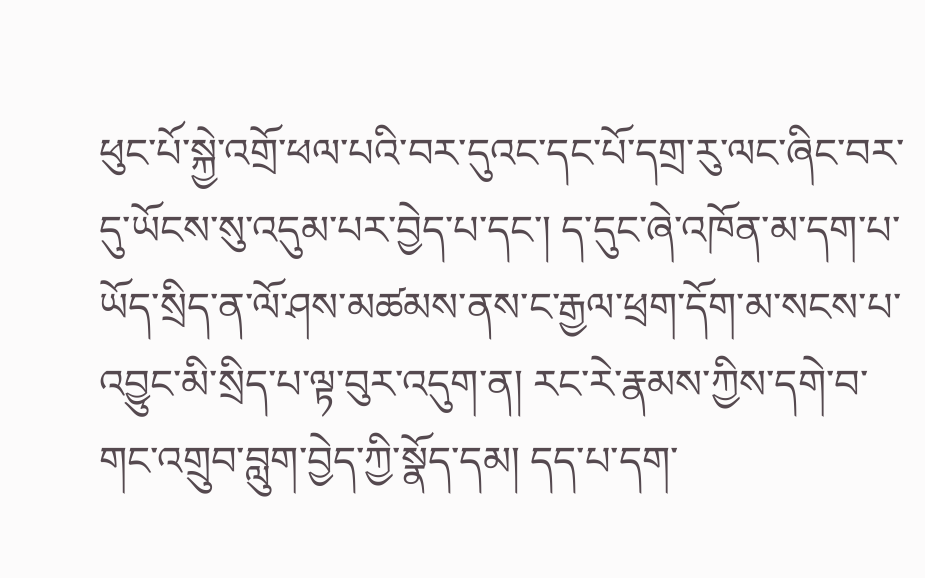ཕུང་པོ་སྐྱེ་འགྲོ་ཕལ་པའི་བར་དུའང་དང་པོ་དགྲ་རུ་ལང་ཞིང་བར་དུ་ཡོངས་སུ་འདུམ་པར་བྱེད་པ་དང་། ད་དུང་ཞེ་འཁོན་མ་དག་པ་ཡོད་སྲིད་ན་ལོ་ཤས་མཚམས་ནས་ང་རྒྱལ་ཕྲག་དོག་མ་སངས་པ་འབྱུང་མི་སྲིད་པ་ལྟ་བུར་འདུག་ན། རང་རེ་རྣམས་ཀྱིས་དགེ་བ་གང་འགྲུབ་བླུག་བྱེད་ཀྱི་སྣོད་དམ། དད་པ་དག་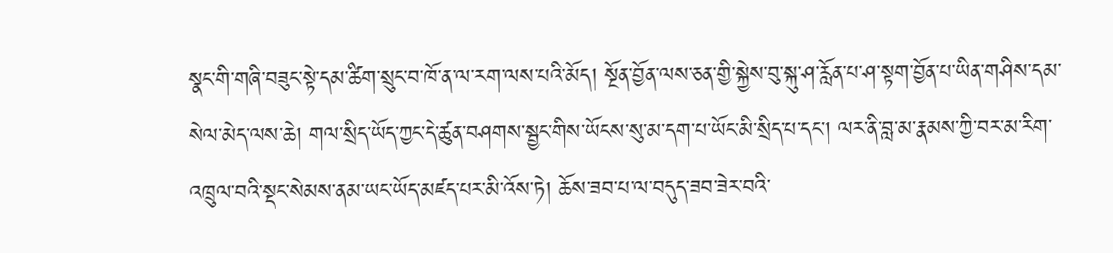སྣང་གི་གཞི་བཟུང་སྟེ་དམ་ཚིག་སྲུང་བ་ཁོ་ན་ལ་རག་ལས་པའི་མོད། སྔོན་བྱོན་ལས་ཅན་གྱི་སྐྱེས་བུ་སྐུ་ཤ་རློན་པ་ཤ་སྟག་བྱོན་པ་ཡིན་གཤིས་དམ་སེལ་མེད་ལས་ཆེ། གལ་སྲིད་ཡོད་ཀྱང་དེ་ཚུན་བཤགས་སྦྱང་གིས་ཡོངས་སུ་མ་དག་པ་ཡོང་མི་སྲིད་པ་དང་། ལར་ནི་བླ་མ་རྣམས་ཀྱི་བར་མ་རིག་འཁྲུལ་བའི་སྡང་སེམས་ནམ་ཡང་ཡོད་མཛད་པར་མི་འོས་ཏེ། ཆོས་ཟབ་པ་ལ་བདུད་ཟབ་ཟེར་བའི་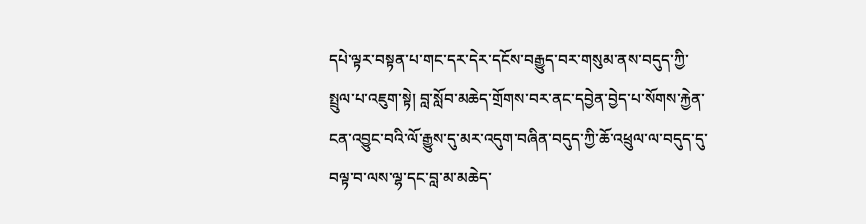དཔེ་ལྟར་བསྟན་པ་གང་དར་དེར་དངོས་བརྒྱུད་བར་གསུམ་ནས་བདུད་ཀྱི་སྤྲུལ་པ་འཇུག་སྟེ། བླ་སློབ་མཆེད་གྲོགས་བར་ནང་དབྱེན་བྱེད་པ་སོགས་རྐྱེན་ངན་འབྱུང་བའི་ལོ་རྒྱུས་དུ་མར་འདུག་བཞིན་བདུད་ཀྱི་ཆོ་འཕྲུལ་ལ་བདུད་དུ་བལྟ་བ་ལས་ལྷ་དང་བླ་མ་མཆེད་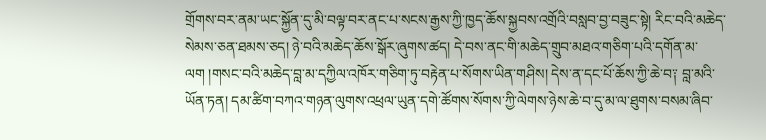གྲོགས་བར་ནམ་ཡང་སྐྱོན་དུ་མི་བལྟ་བར་ནང་པ་སངས་རྒྱས་ཀྱི་ཁྱད་ཆོས་སྐྱབས་འགྲོའི་བསླབ་བྱ་བཟུང་སྟེ། རིང་བའི་མཆེད་སེམས་ཅན་ཐམས་ཅད། ཉེ་བའི་མཆེད་ཆོས་སྒོར་ཞུགས་ཚད། དེ་བས་ནང་གི་མཆེད་གྲུབ་མཐའ་གཅིག་པའི་དགོན་མ་ལག །གསང་བའི་མཆེད་བླ་མ་དཀྱིལ་འཁོར་གཅིག་ཏུ་བརྟེན་པ་སོགས་ཡིན་གཤིས། དེས་ན་དང་པོ་ཆོས་ཀྱི་ཆེ་བ༑ བླ་མའི་ཡོན་ཏན། དམ་ཚིག་བཀའ་གཉན་ལུགས་འཕྲལ་ཡུན་དགེ་ཚོགས་སོགས་ཀྱི་ལེགས་ཉེས་ཆེ་བ་དུ་མ་ལ་ཐུགས་བསམ་ཞིབ་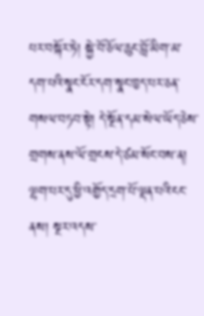པར་བསྐོར་ཏེ། སྐྱེ་བོ་ཅོལ་ཆུང་བློ་མིག་མ་དག་པའི་སྣང་ངོར་དག་སྣང་ཁྱད་པར་ཅན་གསལ་བཏབ་སྟེ། དེ་སྔོན་དམ་སེལ་ཡོད་ཅེས་གྲགས་ནས་ལོ་གྲངས་དེ་ཙམ་སོང་བས་ན། ལྷག་པར་དུ་ཕྱི་འགྱོད་དྲག་པོ་ལྡན་པའི་ངང་ནས། སྔར་འདས་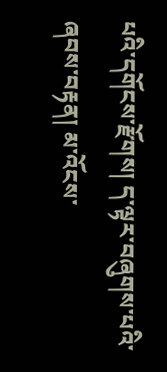པའི་དགོངས་རྫོགས། ད་ལྟར་བཞུགས་པའི་ཞབས་བརྟན། མ་འོངས་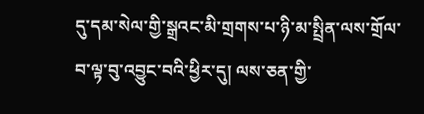དུ་དམ་སེལ་གྱི་སྒྲའང་མི་གྲགས་པ་ཉི་མ་སྤྲིན་ལས་གྲོལ་བ་ལྟ་བུ་འབྱུང་བའི་ཕྱིར་དུ། ལས་ཅན་གྱི་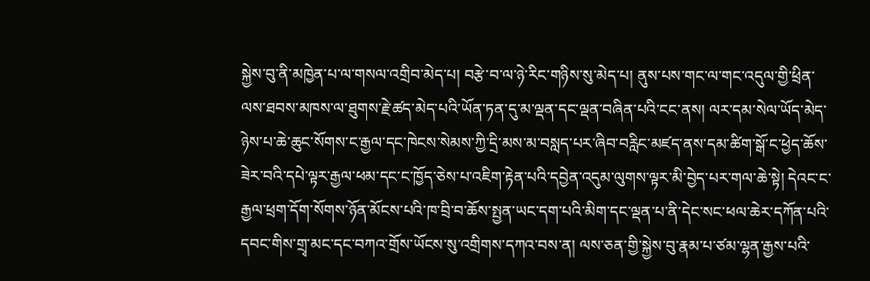སྐྱེས་བུ་ནི་མཁྱེན་པ་ལ་གསལ་འགྲིབ་མེད་པ། བརྩེ་བ་ལ་ཉེ་རིང་གཉིས་སུ་མེད་པ། ནུས་པས་གང་ལ་གང་འདུལ་གྱི་ཕྲིན་ལས་ཐབས་མཁས་ལ་ཐུགས་རྗེ་ཚད་མེད་པའི་ཡོན་ཏན་དུ་མ་ལྡན་དང་ལྡན་བཞིན་པའི་ངང་ནས། ལར་དམ་སེལ་ཡོད་མེད་ཉེས་པ་ཆེ་ཆུང་སོགས་ང་རྒྱལ་དང་ཁེངས་སེམས་ཀྱི་དྲི་མས་མ་བསླད་པར་ཞིབ་བརླིང་མཛད་ནས་དམ་ཚིག་སྒོ་ང་ཕྱེད་ཆོས་ཟེར་བའི་དཔེ་ལྟར་རྒྱལ་ཕམ་དང་ང་ཁྱོད་ཅེས་པ་འཇིག་རྟེན་པའི་དབྱེན་འདུམ་ལུགས་ལྟར་མི་བྱེད་པར་གལ་ཆེ་སྟེ། དེའང་ང་རྒྱལ་ཕྲག་དོག་སོགས་ཉོན་མོངས་པའི་ཁ་བྲི་བ་ཆོས་སྤྱན་ཡང་དག་པའི་མིག་དང་ལྡན་པ་ནི་དེང་སང་ཕལ་ཆེར་དཀོན་པའི་དབང་གིས་གྲྭ་མང་དང་བཀའ་གྲོས་ཡོངས་སུ་འགྲིགས་དཀའ་བས་ན། ལས་ཅན་གྱི་སྐྱེས་བུ་རྣམ་པ་ཙམ་ལྷན་རྒྱས་པའི་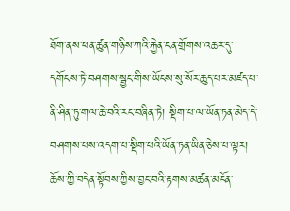ཐོག་ནས་ཕན་ཚུན་གཉིས་ཀའི་རྐྱེན་ངན་གྲོགས་འཆར་དུ་དགོངས་ཏེ་བཤགས་སྦྱང་གིས་ཡོངས་སུ་སོར་ཆུད་པར་མཛད་པ་ནི་ཤིན་ཏུ་གལ་ཆེ་བའི་རང་བཞིན་ཏེ། སྡིག་པ་ལ་ཡོན་ཏན་མེད་དེ་བཤགས་པས་འདག་པ་སྡིག་པའི་ཡོན་ཏན་ཡིན་ཅེས་པ་ལྟར། ཆོས་ཀྱི་བདེན་སྟོབས་ཀྱིས་བྱང་བའི་རྟགས་མཚན་མངོན་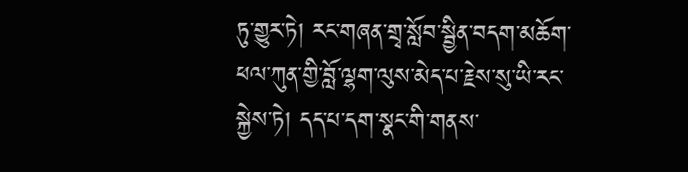ཏུ་གྱུར་ཏེ། རང་གཞན་གྲྭ་སློབ་སྦྱིན་བདག་མཆོག་ཕལ་ཀུན་གྱི་བློ་ལྷག་ལུས་མེད་པ་རྗེས་སུ་ཡི་རང་སྐྱེས་ཏེ། དད་པ་དག་སྣང་གི་གནས་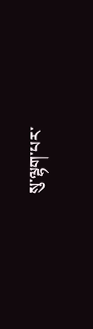སུ་ལྷག་པར་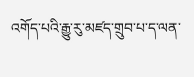འགོད་པའི་རྒྱུ་རུ་མཛད་གྲུབ་པ་ད་ལན་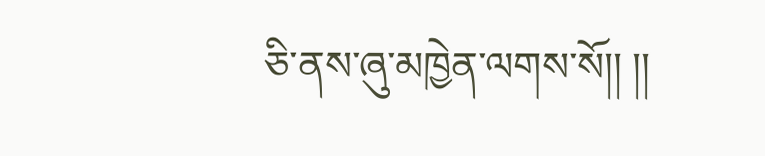ཅི་ནས་ཞུ་མཁྱེན་ལགས་སོ།། །།